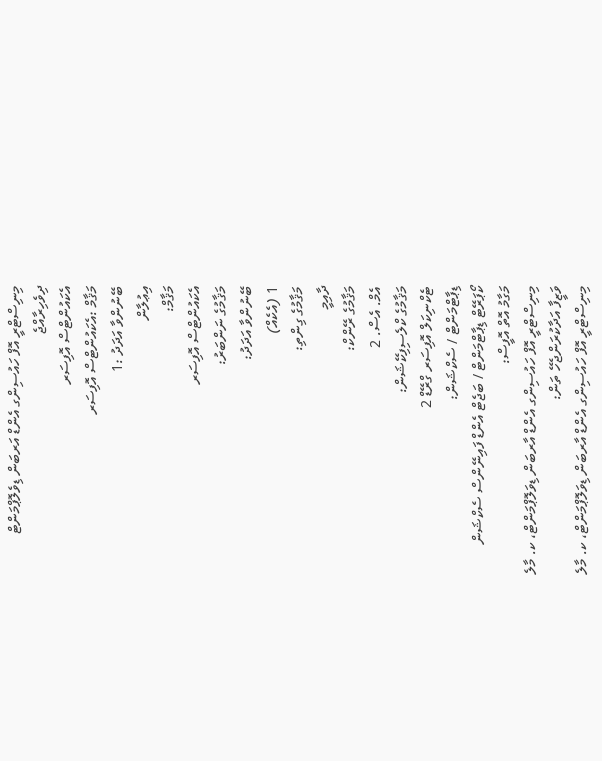މިނިސްޓްރީ އޮފް ހައުސިންގ އެންޑް އަރބަން ޑިވެލޮޕްމަންޓް
ދިވެހިރާއްޖެ
އެކައުންޓްސް އޮފިސަރ
މަޤާމް :އެކައުންޓްސް އޮފިސަރ
ބޭނުންވާ އަދަދު :1
އިޢުލާން
މަޤާމް:
އެކައުންޓްސް އޮފިސަރ
މަޤާމުގެ ނަންބަރު:
ބޭނުންވާ އަދަދު:
1 (އެކެއް)
މަޤާމުގެ ގިންތި:
ދާއިމީ
މަޤާމުގެ ރޭންކް:
އެމް. އެސް. 2
މަޤާމުގެ ކްލެސިފިކޭޝަން:
ޓެކްނިކަލް އޮފިސަރ ގްރޭޑް 2
ޑިޕާޓްމަންޓް / ސެކްޝަން:
ކޯޕަރޭޓް ޑިޕާޓްމަންޓް / ބަޖެޓް އެންޑް ފައިނޭންސް ސެކްޝަން
މަގާމު އޮތް އޮފީސް:
މިނިސްޓްރީ އޮފް ހައުސިންގ އެންޑް އާރބަން ޑިވަލޮޕްމަންޓް، ކ. މާލެ
ވަޒީފާ އަދާކުރަންޖެހޭ ތަން:
މިނިސްޓްރީ އޮފް ހައުސިންގ އެންޑް އާރބަން ޑިވަލޮޕްމަންޓް، ކ. މާލެ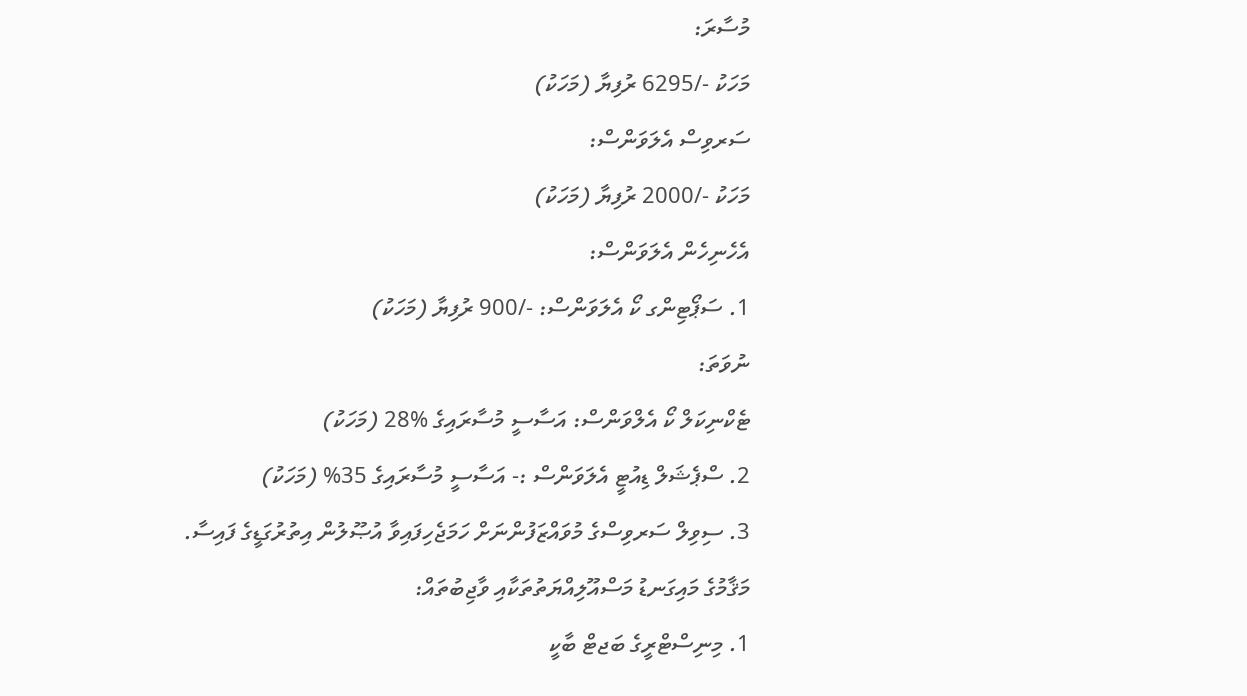މުސާރަ:
މަހަކު -/6295 ރުފިޔާ (މަހަކު)
ސަރވިސް އެލަވަންސް:
މަހަކު -/2000 ރުފިޔާ (މަހަކު)
އެހެނިހެން އެލަވަންސް:
1. ސަޕޯޓިންގ ކޯ އެލަވަންސް: -/900 ރުފިޔާ (މަހަކު)
ނުވަތަ:
ޓެކްނިކަލް ކޯ އެލްވަންސް: އަސާސީ މުސާރައިގެ %28 (މަހަކު)
2. ސްޕެޝަލް ޑިއުޓީ އެލަވަންސް :- އަސާސީ މުސާރައިގެ 35% (މަހަކު)
3. ސިވިލް ސަރވިސްގެ މުވައްޒަފުންނަށް ހަމަޖެހިފައިވާ އުޞޫލުން އިތުރުގަޑީގެ ފައިސާ.
މަޤާމުގެ މައިގަނޑު މަސްއޫލިއްޔަތުތަކާއި ވާޖިބުތައް:
1. މިނިސްޓްރީގެ ބަޖޓް ބާކީ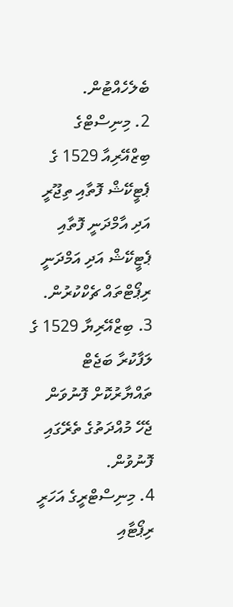ބެލެހެއްޓުން.
2. މިނިސްޓްގެ ބިޒްއޭރިއާ 1529 ގެ ޕެޓީކޭޝް ފޮތާއި ތިޖޫރީ އަދި އާމްދަނީ ފޮތާއި ޕެޓީކޭޝް އަދި އަމްދަނީ ރިޕޯޓްތައް ޗެކްކުރުން.
3. ބިޒްއޭރިޔާ 1529 ގެ ލަފާކުރާ ބަޖެޓް ތައްޔާރުކޮށް ފޮނުވަން ޖެހޭ މުއްދަތުގެ ތެރޭގައި ފޮނުވުން.
4. މިނިސްޓްރީގެ އަހަރީ ރިޕޯޓާއި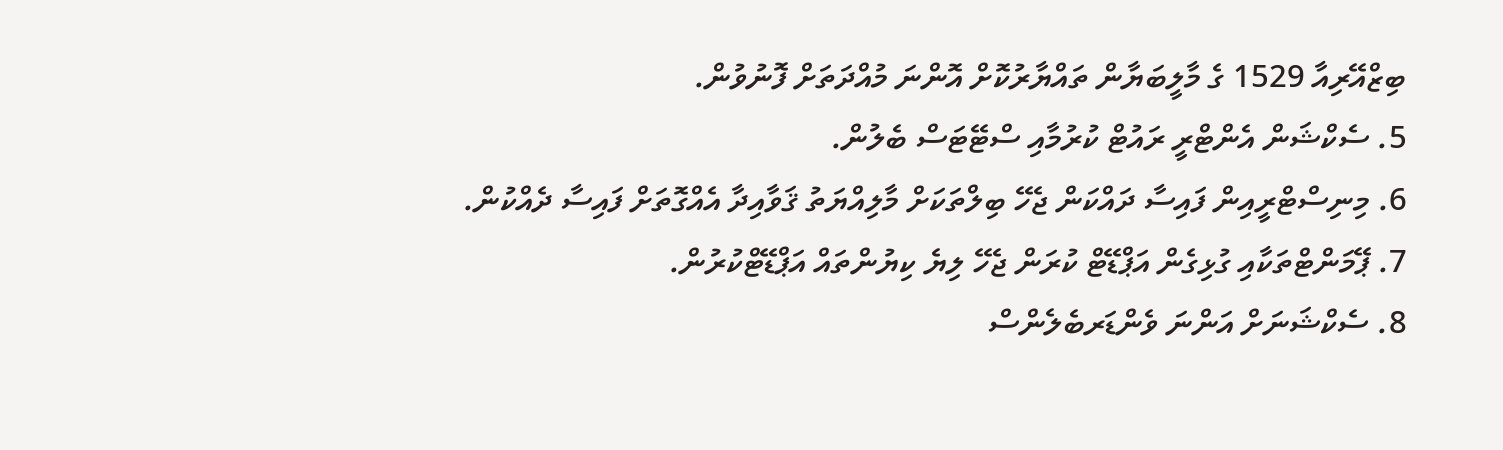ބިޒްއޭރިއާ 1529 ގެ މާލީބަޔާން ތައްޔާރުކޮށް އޮންނަ މުއްދަތަށް ފޮނުވުން.
5. ސެކްޝަން އެންޓްރީ ރައުޓް ކުރުމާއި ސްޓޭޓަސް ބެލުން.
6. މިނިސްޓްރީއިން ފައިސާ ދައްކަން ޖެހޭ ބިލްތަކަށް މާލިއްޔަތު ޤަވާއިދާ އެއްގޮތަށް ފައިސާ ދެއްކުން.
7. ޕޭމަންޓްތަކާއި ގުޅިގެން އަޕްޑޭޓް ކުރަން ޖެހޭ ލިޔެ ކިޔުންތައް އަޕްޑޭޓްކުރުން.
8. ސެކްޝަނަށް އަންނަ ވެންޑަރބެލެންސް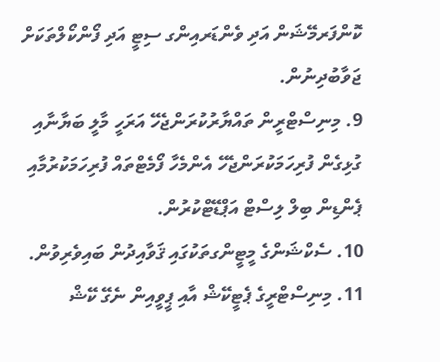ކޮންފަރމޭޝަން އަދި ވެންޑަރއިންގ ސިޓީ އަދި ފޯންކޯލްތަކަށް ޖަވާބުދިނުން.
9. މިނިސްޓްރީން ތައްޔާރުކުރަންޖެހޭ އަރަހީ މާލީ ބަޔާނާއި ގުޅިގެން ފުރިހަމަކުރަންޖެހޭ އެންމެހާ ފޯމެޓްތައް ފުރިހަމަކުރުމާއި ޕެންޑިން ބިލް ލިސްޓް އަޕްޑޭޓްކުރުން.
10. ސެކްޝަންގެ މީޓީންގތަކުގައި ޤަވާއިދުން ބައިވެރިވުން.
11. މިނިސްޓްރީގެ ޕެޓީކޭޝް އާއި ޕީވީއިން ނެގޭ ކޭޝް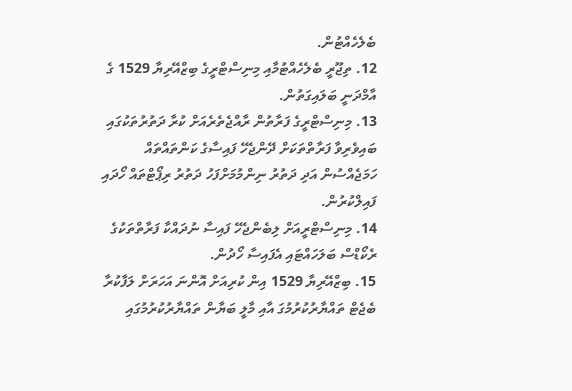ބެލެހެއްޓުން.
12. ތިޖޫރީ ބެލެހެއްޓުމާއި މިނިސްޓްރީގެ ބިޒްއޭރިޔާ 1529 ގެ އާމްދަނީ ބަލައިގަތުން.
13. މިނިސްޓްރީގެ ފަރާތުން ރާއްޖެތެރެއަށް ކުރާ ދަތުރުތަކުގައި ބައިވެރިވާ ފަރާތްތަކަށް ދޭންޖެހޭ ފައިސާގެ ކަންތައްތައް ހަމަޖެއްސުން އަދި ދަތުރު ނިންމުމަށްފަހު ދަތުރު ރިޕޯޓްތައް ހޯދައި ފައިލްކުރުން.
14. މިނިސްޓްރީއަށް ލިބެންޖެހޭ ފައިސާ ނުދައްކާ ފަރާތްތަކުގެ ރެކޯޑްސް ބަލަހައްޓައި އެފައިސާ ހޯދުން.
15. ބިޒްއޭރިޔާ 1529 އިން ކުރިއަށް އޮންނަ އަހަރަށް ލަފާކުރާ ބެޖެޓް ތައްޔާރުކުރުމުގަ އާއި މާލީ ބަޔާން ތައްޔާރުކުރުމުގައި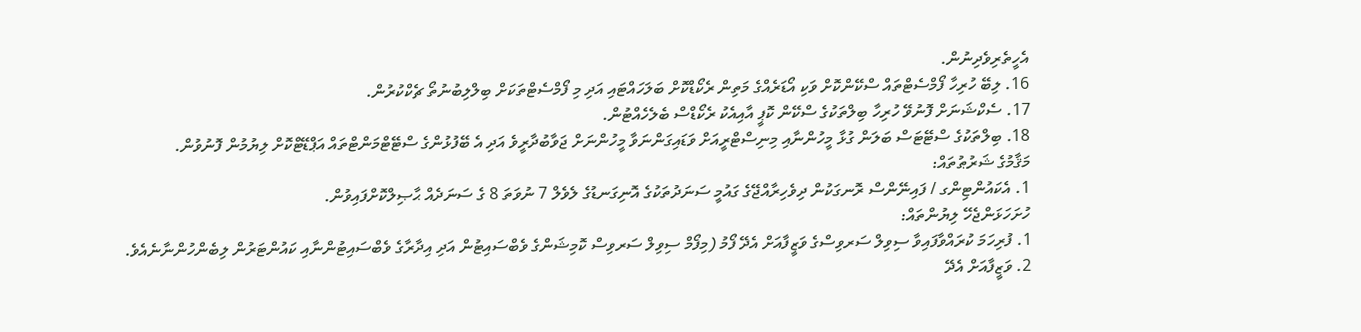އެހީތެރިވެދިނުން.
16. ލިބޭ ހުރިހާ ފޯމްސެޓްތައް ސްކޭންކޮށް ވަކި އޯޑަރެއްގެ މަތިން ރެކޯޑްކޮށް ބަލަހައްޓައި އަދި މި ފޯމްސެޓްތަކަށް ބިލްލިބުނުތޯ ޗެކްކުރުން.
17. ސެކްޝަނަށް ފޮނުވޭ ހުރިހާ ބިލްތަކުގެ ސްކޭން ކޮޕީ އާއިއެކު ރެކޯޑްސް ބެލެހެއްޓުން.
18. ބިލްތަކުގެ ސްޓޭޓަސް ބަލަން ގުޅާ މީހުންނާއި މިނިސްޓްރީއަށް ވަޑައިގަންނަވާ މީހުންނަށް ޖަވާބުދާރީވެ އަދި އެ ބޭފުޅުންގެ ސްޓޭޓްމަންޓްތައް އަޕްޑޭޓްކޮށް ލިޔުމުން ފޮނުވުން.
މަޤާމުގެ ޝަރުޠުތައް:
1. އެކައުންޓިންގ / ފައިނޭންސް ރޮނގަކުން ދިވެހިރާއްޖޭގެ ގައުމީ ސަނަދުތަކުގެ އޮނިގަނޑުގެ ލެވެލް 7 ނުވަތަ 8 ގެ ސަނަދެއް ޙާޞިލްކޮށްފައިވުން.
ހުށަހަޅަންޖެހޭ ލިޔުންތައް:
1. ފުރިހަމަ ކުރައްވާފައިވާ ސިވިލް ސަރވިސްގެ ވަޒީފާއަށް އެދޭ ފޯމު (މިފޯމް ސިވިލް ސަރވިސް ކޮމިޝަންގެ ވެބްސައިޓުން އަދި އިދާރާގެ ވެބްސައިޓުންނާއި ކައުންޓަރުން ލިބެންހުންނާނެއެވެ.
2. ވަޒީފާއަށް އެދޭ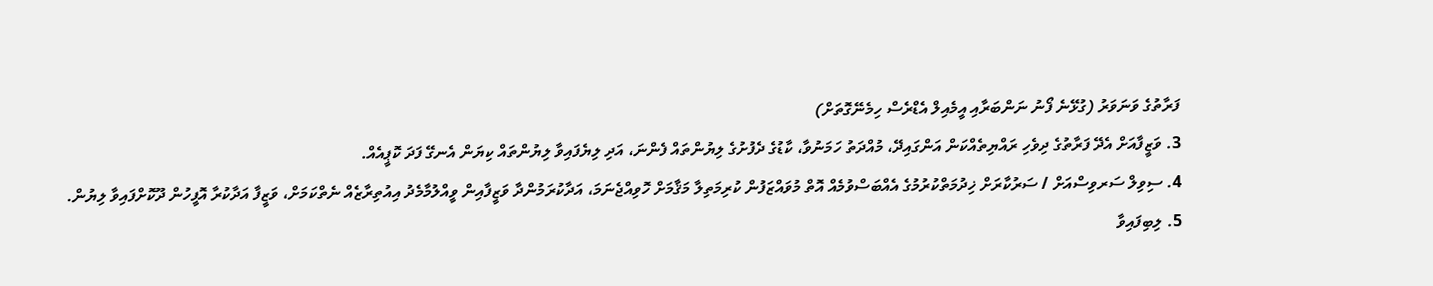ފަރާތުގެ ވަނަވަރު (ގުޅޭނެ ފޯނު ނަންބަރާއި އީމެއިލް އެޑްރެސް ހިމެނޭގޮތަށް)
3. ވަޒީފާއަށް އެދޭ ފަރާތުގެ ދިވެހި ރައްޔިތެއްކަން އަންގައިދޭ، މުއްދަތު ހަމަނުވާ، ކާޑުގެ ދެފުށުގެ ލިޔުންތައް ފެންނަ، އަދި ލިޔެފައިވާ ލިޔުންތައް ކިޔަން އެނގޭ ފަދަ ކޮޕީއެއް.
4. ސިވިލް ސަރވިސްއަށް / ސަރުކާރަށް ޚިދުމަތްކުރުމުގެ އެއްބަސްވުމެއް އޮތް މުވައްޒަފުން ކުރިމަތިލާ މަޤާމަށް ހޮވިއްޖެނަމަ، އަދާކުރަމުންދާ ވަޒީފާއިން ވީއްލުމާމެދު އިއުތިރާޒެއް ނެތްކަމަށް، ވަޒީފާ އަދާކުރާ އޮފީހުން ދޫކޮށްފައިވާ ލިޔުން.
5. ލިބިފައިވާ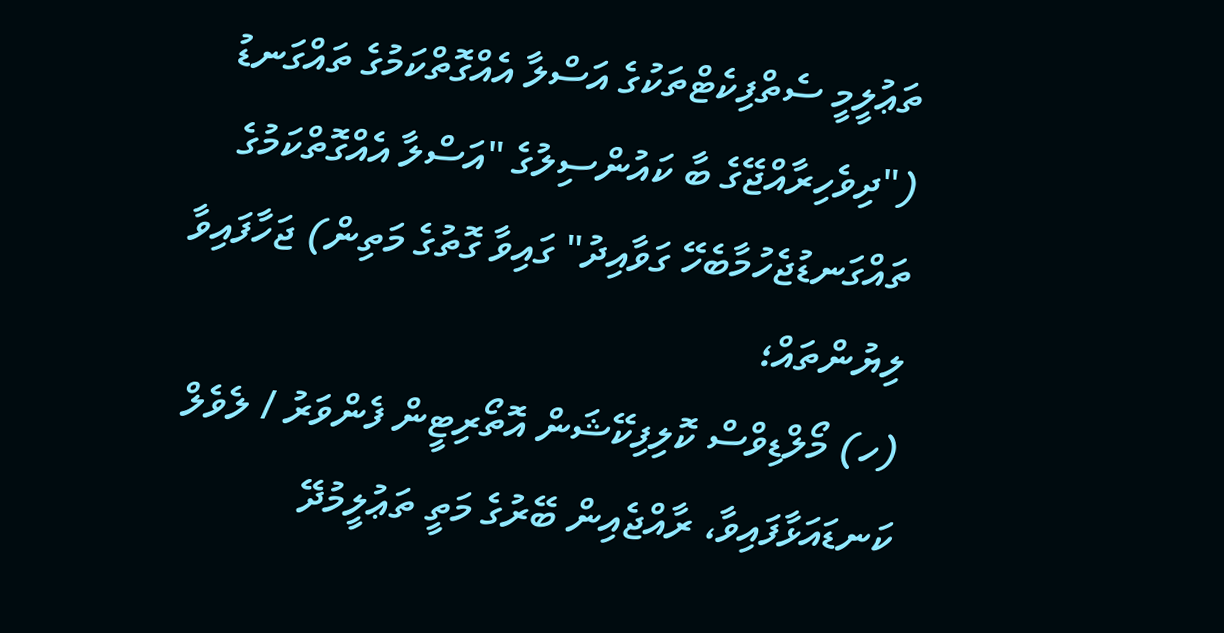ތަޢުލީމީ ސެތްފިކެޓްތަކުގެ އަސްލާ އެއްގޮތްކަމުގެ ތައްގަނޑު ("ދިވެހިރާއްޖޭގެ ބާ ކައުންސިލުގެ "އަސްލާ އެއްގޮތްކަމުގެ ތައްގަނޑުޖެހުމާބެހޭ ގަވާއިދު" ގައިވާ ގޮތުގެ މަތިން) ޖަހާފައިވާ ލިޔުންތައް؛
(ހ) މޯލްޑިވްސް ކޮލިފިކޭޝަން އޮތޯރިޓީން ފެންވަރު / ލެވެލް ކަނޑައަޅާފައިވާ، ރާއްޖެއިން ބޭރުގެ މަތީ ތަޢުލީމުދޭ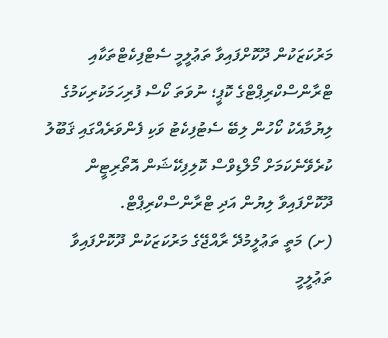މަރުކަޒަކުން ދޫކޮށްފައިވާ ތަޢުލީމީ ސެޓްފިކެޓްތަކާއި ޓްރާންސްކްރިޕްޓްގެ ކޮޕީ؛ ނުވަތަ ކޯސް ފުރިހަމަކުރިކަމުގެ ލިޔުމާއެކު ކޯހުން ލިބޭ ސެޓުފިކެޓު ވަކި ފެންވަރެއްގައި ޤަބޫލު ކުރެވޭނެކަމަށް މޯލްޑިވްސް ކޮލިފިކޭޝަން އޮތޯރިޓީން ދޫކޮށްފައިވާ ލިޔުން އަދި ޓްރާންސްކްރިޕްޓް.
(ށ) މަތީ ތަޢުލީމުދޭ ރާއްޖޭގެ މަރުކަޒަކުން ދޫކޮށްފައިވާ ތަޢުލީމީ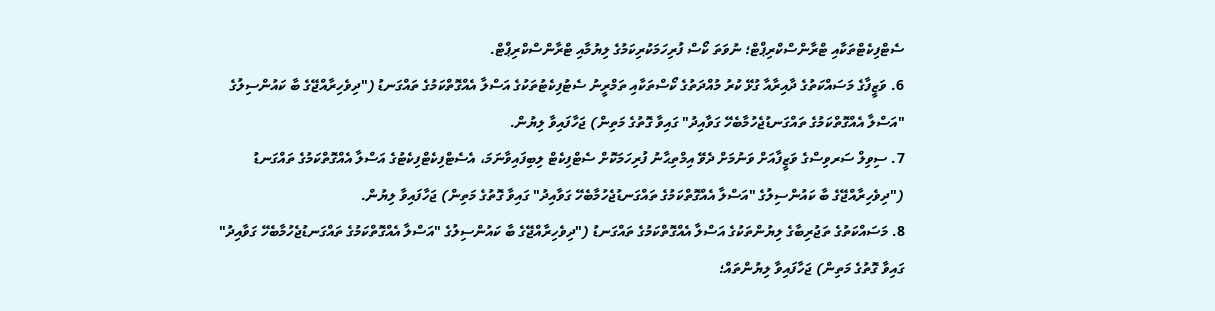ސެޓްފިކެޓްތަކާއި ޓްރާންސްކްރިޕްޓް؛ ނުވަތަ ކޯސް ފުރިހަމަކުރިކަމުގެ ލިޔުމާއި ޓްރާންސްކްރިޕްޓް.
6. ވަޒީފާގެ މަސައްކަތުގެ ދާއިރާއާ ގުޅޭ ކުރު މުއްދަތުގެ ކޯސްތަކާއި ތަމްރީނު ސެޓުފިކެޓުތަކުގެ އަސްލާ އެއްގޮތްކަމުގެ ތައްގަނޑު ("ދިވެހިރާއްޖޭގެ ބާ ކައުންސިލުގެ "އަސްލާ އެއްގޮތްކަމުގެ ތައްގަނޑުޖެހުމާބެހޭ ގަވާއިދު" ގައިވާ ގޮތުގެ މަތިން) ޖަހާފައިވާ ލިޔުން.
7. ސިވިލް ސަރވިސްގެ ވަޒީފާއަށް ވަނުމަށް ދެވޭ އިމްތިޙާނު ފުރިހަމަކޮށް ސެޓްފިކެޓް ލިބިފައިވާނަމަ، އެސެޓްފިކެޓްފިކެޓުގެ އަސްލާ އެއްގޮތްކަމުގެ ތައްގަނޑު ("ދިވެހިރާއްޖޭގެ ބާ ކައުންސިލުގެ "އަސްލާ އެއްގޮތްކަމުގެ ތައްގަނޑުޖެހުމާބެހޭ ގަވާއިދު" ގައިވާ ގޮތުގެ މަތިން) ޖަހާފައިވާ ލިޔުން.
8. މަސައްކަތުގެ ތަޖުރިބާގެ ލިޔުންތަކުގެ އަސްލާ އެއްގޮތްކަމުގެ ތައްގަނޑު ("ދިވެހިރާއްޖޭގެ ބާ ކައުންސިލުގެ "އަސްލާ އެއްގޮތްކަމުގެ ތައްގަނޑުޖެހުމާބެހޭ ގަވާއިދު" ގައިވާ ގޮތުގެ މަތިން) ޖަހާފައިވާ ލިޔުންތައް؛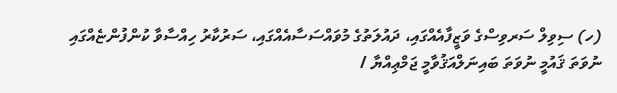(ހ) ސިވިލް ސަރވިސްގެ ވަޒީފާއެއްގައި، ދައުލަތުގެ މުވައްސަސާއެއްގައި، ސަރުކާރު ހިއްސާވާ ކުންފުންޏެއްގައި ނުވަތަ ޤައުމީ ނުވަތަ ބައިނަލްއަޤުވާމީ ޖަމްޢިއްޔާ /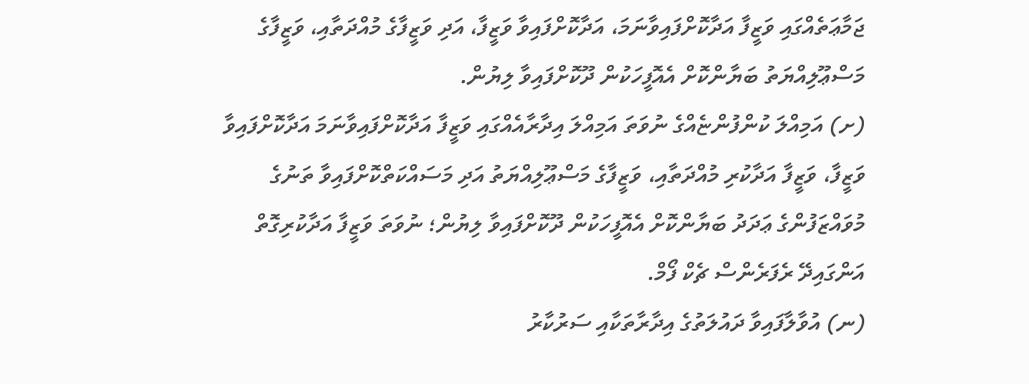ޖަމާޢަތެއްގައި ވަޒީފާ އަދާކޮށްފައިވާނަމަ، އަދާކޮށްފައިވާ ވަޒީފާ، އަދި ވަޒީފާގެ މުއްދަތާއި، ވަޒީފާގެ މަސްޢޫލިއްޔަތު ބަޔާންކޮށް އެއޮފީހަކުން ދޫކޮށްފައިވާ ލިޔުން.
(ށ) އަމިއްލަ ކުންފުންޏެއްގެ ނުވަތަ އަމިއްލަ އިދާރާއެއްގައި ވަޒީފާ އަދާކޮށްފައިވާނަމަ އަދާކޮށްފައިވާ ވަޒީފާ، ވަޒީފާ އަދާކުރި މުއްދަތާއި، ވަޒީފާގެ މަސްޢޫލިއްޔަތު އަދި މަސައްކަތްކޮށްފައިވާ ތަނުގެ މުވައްޒަފުންގެ ޢަދަދު ބަޔާންކޮށް އެއޮފީހަކުން ދޫކޮށްފައިވާ ލިޔުން؛ ނުވަތަ ވަޒީފާ އަދާކުރިގޮތް އަންގައިދޭ ރެފަރެންސް ޗެކް ފޯމް.
(ނ) އުވާލާފައިވާ ދައުލަތުގެ އިދާރާތަކާއި ސަރުކާރު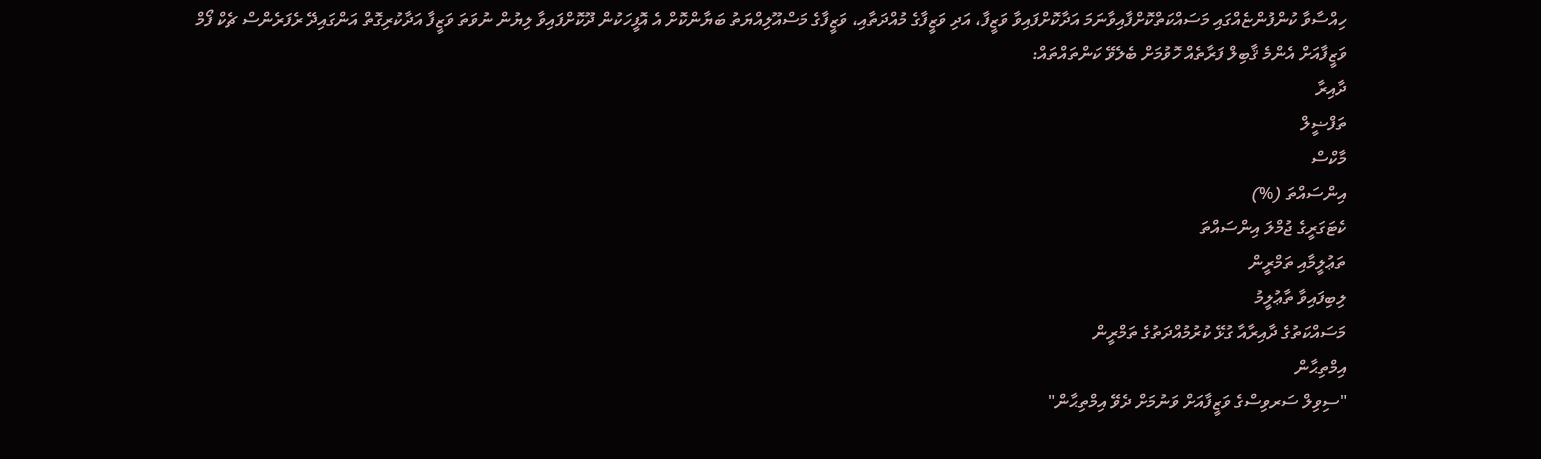ހިއްސާވާ ކުންފުންޏެއްގައި މަސައްކަތްކޮށްފާއިވާނަމަ އަދާކޮށްފައިވާ ވަޒީފާ، އަދި ވަޒީފާގެ މުއްދަތާއި، ވަޒީފާގެ މަސްއޫލިއްޔަތު ބަޔާންކޮށް އެ އޮފީހަކުން ދޫކޮށްފައިވާ ލިޔުން ނުވަތަ ވަޒީފާ އަދާކުރިގޮތް އަންގައިދޭ ރެފަރެންސް ޗެކް ފޯމް
ވަޒީފާއަށް އެންމެ ޤާބިލް ފަރާތެއް ހޮވުމަށް ބެލެވޭ ކަންތައްތައް:
ދާއިރާ
ތަފްޟީލް
މާކްސް
އިންސައްތަ (%)
ކެޓަގަރީގެ ޖުމްލަ އިންސައްތަ
ތަޢުލީމާއި ތަމްރީން
ލިބިފައިވާ ތާޢުލީމު
މަސައްކަތުގެ ދާއިރާއާ ގުޅޭ ކުރުމުއްދަތުގެ ތަމްރީން
އިމްތިޙާން
"ސިވިލް ސަރވިސްގެ ވަޒީފާއަށް ވަނުމަށް ދެވޭ އިމްތިޙާން"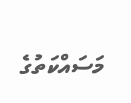މަސައްކަތުގެ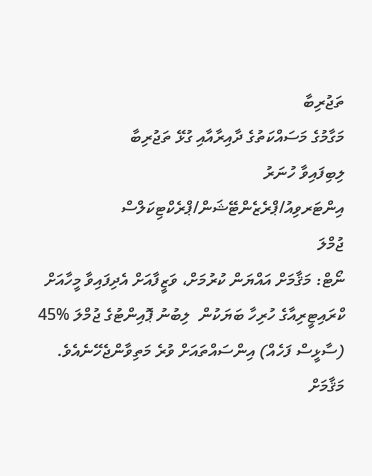ތަޖުރިބާ
މަގާމުގެ މަސައްކަތުގެ ދާއިރާއާއި ގުޅޭ ތަޖުރިބާ
ލިބިފައިވާ ހުނަރު
އިންޓަރވިއު/ޕްރެޒެންޓޭޝަން/ޕްރެކްޓިކަލްސް
ޖުމްލަ
ނޯޓް: މަޤާމަށް އައްޔަން ކުރުމަށް، ވަޒީފާއަށް އެދިފައިވާ މީހާއަށް ކްރައިޓީރިއާގެ ހުރިހާ ބަޔަކުން  ލިބުނު ޕޮއިންޓުގެ ޖުމްލަ %45 (ސާޅީސް ފަހެއް) އިންސައްތައަށް ވުރެ މަތިވާންޖެހޭނެއެވެ.
މަޤާމަށް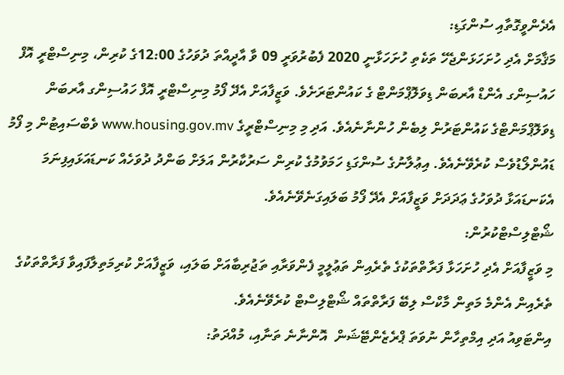އެދެންވީގޮތާއި ސުންގަޑި:
މަޤާމަށް އެދި ހުށަހަޅަންޖެހޭ ތަކެތި ހުށަހަޅާނީ 2020 ފެބުރުވަރީ 09 ވާ އާދީއްތަ ދުވަހުގެ 12:00ގެ ކުރިން، މިނިސްޓްރީ އޮފް ހައުސިންގ އެންޑް އާރބަން ޑިވަލޮޕްމަންޓް ގެ ކައުންޓަރަށެވެ. ވަޒީފާއަށް އެދޭ ފޯމު މިނިސްޓްރީ އޮފް ހައުސިންގ އާރބަން ޑިވަލޮޕްމަންޓްގެ ކައުންޓަރުން ލިބެން ހުންނާނެއެވެ. އަދި މި މިނިސްޓްރީގެ www.housing.gov.mv ވެބްސައިޓުން މި ފޯމު ޑައުންލޯޑުވެސް ކުރެވޭނެއެވެ. އިޢުލާނުގެ ސުންގަޑި ހަމަވުމުގެ ކުރިން ސަރުކާރުން އަލަށް ބަންދު ދުވަހެއް ކަނޑައަޅައިފިނަމަ އެކަނޑައަޅާ ދުވަހުގެ ޢަދަދަށް ވަޒީފާއަށް އެދޭ ފޯމު ބަލައިގަނެވޭނެއެވެ.
ޝޯޓްލިސްޓްކުރުން:
މި ވަޒީފާއަށް އެދި ހުށަހަޅާ ފަރާތްތަކުގެ ތެރެއިން ތަޢުލީމީ ފެންވަރާއި ތަޖުރިބާއަށް ބަލައި، ވަޒީފާއަށް ކުރިމަތިލާފައިވާ ފަރާތްތަކުގެ ތެރެއިން އެންމެ މަތިން މާކްސް ލިބޭ ފަރާތްތައް ޝޯޓްލިސްޓް ކުރެވޭނެއެވެ.
އިންޓަވިއު އަދި އިމްތިހާން ނުވަތަ ޕްރެޒެންޓޭޝަން  އޮންނާނެ ތަނާއި، މުއްދަތު: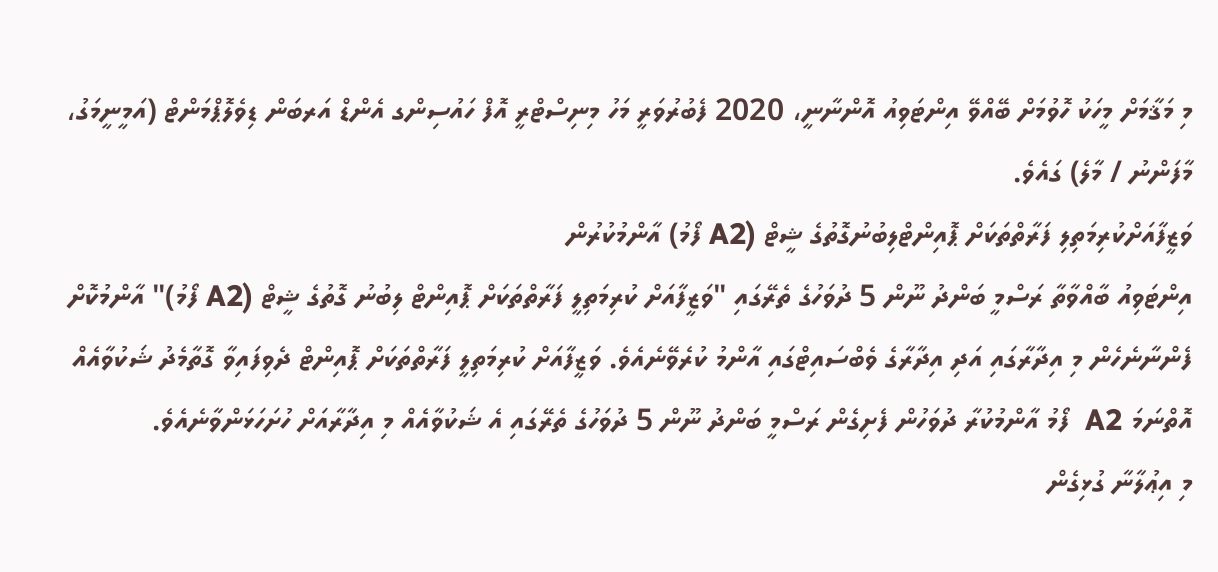މި މަޤާމަށް މީހަކު ހޮވުމަށް ބޭއްވޭ އިންޓަވިއު އޮންނާނީ، 2020 ފެބުރުވަރީ މަހު މިނިސްޓްރީ އޮފް ހައުސިންގ އެންޑް އަރބަން ޑިވެލޮޕްމަންޓް (އަމީނީމަގު، މާފަންނު / މާލެ) ގައެވެ.
ވަޒީފާއަށްކުރިމަތިލި ފަރާތްތަކަށް ޕޮއިންޓްލިބުނުގޮތުގެ ޝީޓް (A2 ފޯމު) އާންމުކުރުން
އިންޓަވިއު ބާއްވާތާ ރަސްމީ ބަންދު ނޫން 5 ދުވަހުގެ ތެރޭގައި "ވަޒީފާއަށް ކުރިމަތިލީ ފަރާތްތަކަށް ޕޮއިންޓް ލިބުނު ގޮތުގެ ޝީޓް (A2 ފޯމު)" އާންމުކޮށް ފެންނާނެހެން މި އިދާރާގައި އަދި އިދާރާގެ ވެބްސައިޓްގައި އާންމު ކުރެވޭނެއެވެ. ވަޒީފާއަށް ކުރިމަތިލީ ފަރާތްތަކަށް ޕޮއިންޓް ދެވިފައިވާ ގޮތާމެދު ޝަކުވާއެއް އޮތްނަމަ A2  ފޯމު އާންމުކުރާ ދުވަހުން ފެށިގެން ރަސްމީ ބަންދު ނޫން 5 ދުވަހުގެ ތެރޭގައި އެ ޝަކުވާއެއް މި އިދާރާއަށް ހުށަހަޅަންވާނެއެވެ.
މި އިޢުލާނާ ގުޅިގެން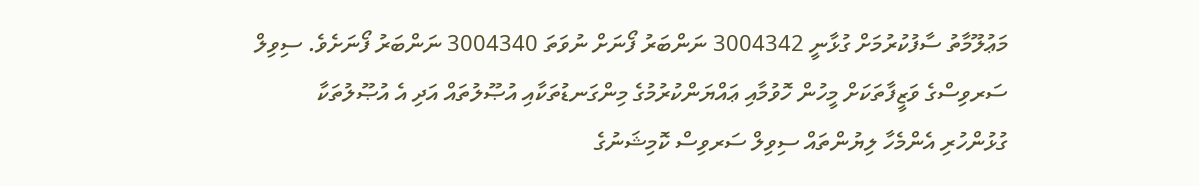މަޢުލޫމާތު ސާފުކުރުމަށް ގުޅާނީ 3004342 ނަންބަރު ފޯނަށް ނުވަތަ 3004340 ނަންބަރު ފޯނަށެވެ. ސިވިލް ސަރވިސްގެ ވަޒީފާތަކަށް މީހުން ހޮވުމާއި ޢައްޔަންކުރުމުގެ މިންގަނޑުތަކާއި އުޞޫލުތައް އަދި އެ އުޞޫލުތަކާ ގުޅުންހުރި އެންމެހާ ލިޔުންތައް ސިވިލް ސަރވިސް ކޮމިޝަނުގެ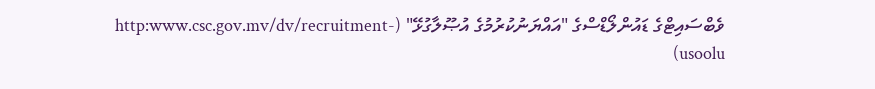ވެބްސައިޓްގެ ޑައުންލޯޑްސްގެ "އައްޔަނުކުރުމުގެ އުޞޫލާގުޅޭ" (http:www.csc.gov.mv/dv/recruitment-usoolu)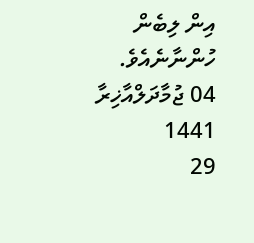އިން ލިބެން ހުންނާނެއެވެ.
04 ޖުމާދަލްއާޚިރާ 1441
29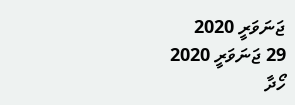ޖަނަވަރީ 2020
29 ޖަނަވަރީ 2020
ހޯދާ